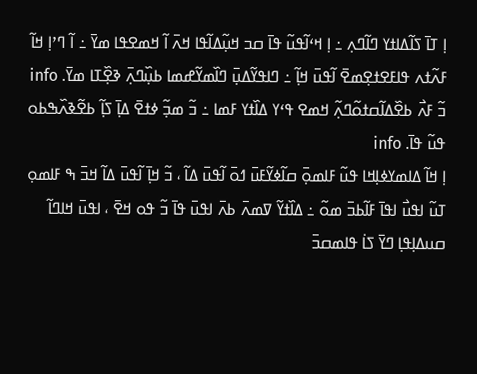ߊ߲ ߠߊ߫ ߖߊ߬ߡߊߙߌ ߣߊ߬ߣߍ߲ ߸ ߊ߲ ߞߵߊ߬ߟߎ߬ ߟߊ߫ ߛߏ ߞߎ߲߬ߡߊ߬ߟߊ ߞߍ߫ ߊ߬ ߞߘߐߟߊ ߘߌ߫ ߸ ߊ߬ ߣߴߊ߲ ߞߊ߬ ߓߍ߬ߙߍ ߟߊߓߐߙߐ߲ߘߐ߫ ߊ߬ߟߎ߫ ߞߊ߲߬ ߸ ߣߊߟߌ߬ߡߎ߲߫ ߣߊ߰ߘߌ߬ߝߘߊ ߕߎ߲߰ߣߍ߲߫ ߢߐ߲߰ߠߊ ߘߌ߫. info
ߏ߬ ߓߍ߯ ߕߐ߰ߡߊ߬ߛߙߋ߬ߣߍ߲߬ ߞߘߐ ߟߵߌ ߡߊ߰ߙߌ ߓߘߊ ߸ ߏ߬ ߘߏ߲߬ ߦߙߐ߫ ߡߊ߲߫ ߖߊ߲߬ ߕߐ߬ߢߍ߰ߒߕߋ ߟߎ߬ ߟߊ߫. info
ߊ߲ ߞߊ߬ ߡߊߘߌߦߊ߲ߞߊ ߟߎ߬ ߓߊߘߋ߲߫ ߛߊ߬ߦߌ߬ߓߎ߫ ߗߋ߫ ߊ߬ߟߎ߫ ߡߊ߬ ، ߏ߬ ߞߊ߲߫ ߊ߬ߟߎ߫ ߡߊ߬ ߞߏ߫ ߒ ߓߊߘߋ߲ ߠߎ߬ ߊߟߎ߯ ߊߟߊ߫ ߓߊ߬ߕߏ߫ ߘߋ߬ ߸ ߡߊ߰ߙߌ߬ ߜߘߍ߫ ߕߍ߫ ߊߟߎ߫ ߟߊ߫ ߏ߬ ߟߋ ߞߐ߫ ، ߊߟߎ߫ ߞߊߣߊ߬ ߛߎߡߊ߲ߟߊ߲ ߣߌ߫ ߖߊ߭ ߟߊߘߛߏ߫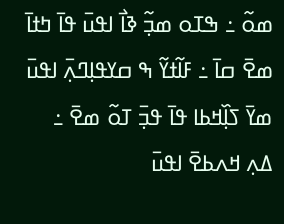ߘߋ߬ ߸ ߒߠߋ ߘߏ߲߬ ߢߊ߯ ߊߟߎ߫ ߟߊ߫ ߤߙߊ߫ ߘߐ߫ ߛߊ߫ ߸ ߓߊ߬ߙߌ߬ ߒ ߛߌߟߊ߲ߣߍ߲߫ ߊߟߎ߫ ߘߌ߫ ߖߊ߲߰ߞߕߊ ߟߊ߫ ߟߏ߲߫ ߠߋ߬ ߘߐ߫ ߸ ߡߍ߲ ߞߍߕߐ߫ ߊߟߎ߫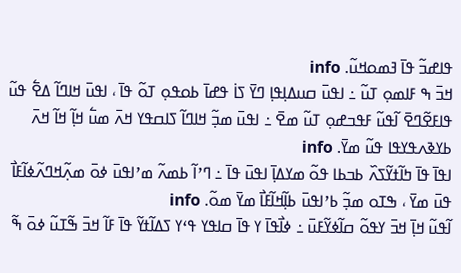ߟߊߝߏ߬ ߟߊ߫ ߔߘߋߞߎ߬. info
ߞߏ߫ ߒ ߓߊߘߋ߲ ߠߎ߬ ߸ ߊߟߎ߫ ߛߎߡߊ߲ߟߊ߲ ߣߌ߫ ߖߊ߭ ߟߝߊ߫ ߕߋߟߋ߲ ߠߋ߬ ߟߊ߫ ، ߊߟߎ߫ ߞߊߣߊ߬ ߡߐ߱ ߟߎ߬ ߟߊߓߐ߬ߣߐ߫ ߊ߬ߟߎ߬ ߓߟߏߝߋ߲ ߠߎ߬ ߘߐ߫ ߸ ߊߟߎ߫ ߘߏ߲߬ ߞߊߣߊ߬ ߖߊߛߟߌ ߞߍ߫ ߘߎ߱ ߞߊ߲߬ ߞߊ߬ ߞߍ߫ ߕߌߢߍߟߌߟߊ ߟߎ߬ ߘߌ߫. info
ߊߟߊ߫ ߟߊ߫ ߤߊ߬ߙߌ߬ߖߍ߰ ߕߏߕߊ ߟߋ߬ ߘߌߡߊ߲߫ ߊߟߎ߫ ߟߊ߫ ߸ ߣߴߊ߬ ߕߘߍ߬ ߘߴߊߟߎ߫ ߦߋ߫ ߘߍ߲߬ߞߣߍ߬ߦߊ߬ߓߊ߯ ߟߎ߫ ߘߌ߫ ، ߒߠߋ ߘߏ߲߬ ߕߴߊߟߎ߫ ߕߊ߲߬ߞߊ߬ߓߊ߯ ߘߌ߫ ߘߋ߬. info
ߊ߬ߟߎ߬ ߞߊ߲߫ ߞߏ߫ ߌߟߋ߬ ߛߊ߬ߦߌ߬ߓߎ߫ ߸ ߦߊ߯ߟߊ߫ ߌ ߟߊ߫ ߛߊߟߌ ߟߵߌ ߖߡߊ߬ߙߌ߬ ߟߊ߫ ߓߊ߬ ߞߏ߫ ߒ߬ߠߎ߬ ߦߋ߫ ߒ߬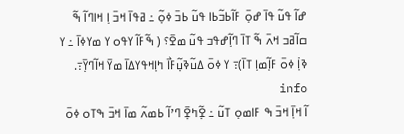ߝߊ߬ ߟߎ߬ ߟߊ߫ ߝߋ߲߫ ߓߊ߬ߕߏ߬ߕߊ ߟߎ߬ ߕߏ߫ ߦߋ߲߬ ߸ ߥߟߊ߫ ߞߏ߫ ߊ߲ ߞߊߣߊ߬ ߒ߬ ߛߊ߬ߥߏ ߞߍ߫ ߒ߬ ߠߊ߫ ߣߊ߲߬ߝߟߏ ߟߎ߬ ߘߐ߫؟ ( ߒ߬ߓߊ߬ ߌߟߋ ߌ ߘߌߦߊ߫ ߸ ߌ ߢߊ߲߭ ߦߋ߫ ߓߊ߲߬ߘߊ߲ ߠߊ߫)߹ ߌ ߦߋ߫ ߡߎ߬ߢߎ߲߬ߓߊ߯ ߤߊ߲ߞߟߌߡߊ߫ ߘߌ߫ ߞߊ߬ߣߌ߲߫߹. info
ߊ߬ ߞߊ߲߫ ߞߏ߫ ߒ ߓߊߘߋ߲ ߠߎ߬ ߸ ߐ߲߬ߤߐ߲߫ ߣߴߊ߬ ߕߘߍ߬ ߘߊ߫ ߞߏ߫ ߒߠߋ ߦߋ߫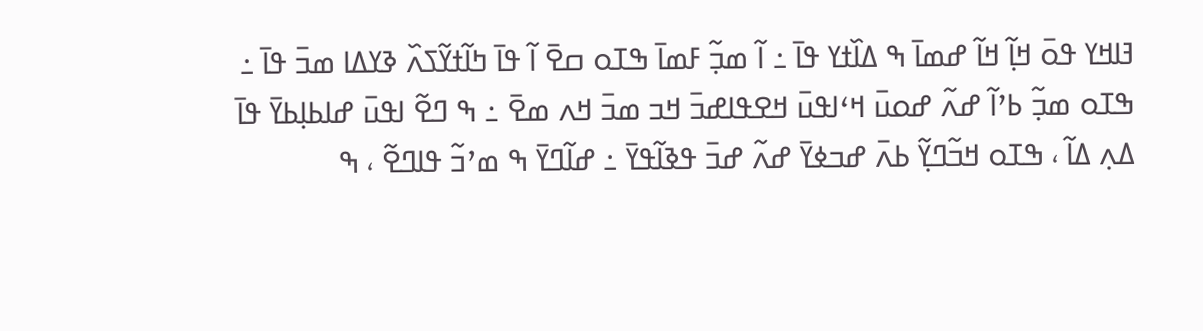ߔߊߞߌ ߟߋ߫ ߞߊ߲߬ ߞߊ߬ ߝߘߊ߫ ߒ ߡߊ߰ߙߌ ߟߊ߫ ߸ ߊ߬ ߘߏ߲߬ ߓߘߊ߫ ߒߠߋ ߛߐ߫ ߊ߬ ߟߊ߫ ߤߊ߬ߙߌ߬ߖߍ߰ ߢߌߡߊ ߘߏ߫ ߟߊ߫ ߸ ߒߠߋ ߘߏ߲߬ ߕߴߊ߬ ߝߍ߬ ߝߋߎ߫ ߞߵߊߟߎ߫ ߞߐߟߊߝߏ߫ ߞߏ ߘߏ߫ ߞߍ ߘߐ߫ ߸ ߒ ߣߐ߬ ߊߟߎ߫ ߝߊߕߊ߲ߕߌ߫ ߟߊ߫ ߡߍ߲ ߡߊ߬ ، ߒߠߋ ߞߏ߬ߣߌ߲߬ ߕߍ߫ ߝߏߦߌ߫ ߝߍ߬ ߝߏ߫ ߟߢߊ߬ߟߌ߫ ߸ ߝߊ߬ߣߌ߫ ߒ ߘߴߏ߬ ߟߊߣߐ߬ ، ߒ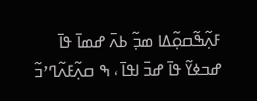ߓߍ߲߬ߒ߬ߛߋ߲߬ߡߊ ߘߏ߲߬ ߕߍ߫ ߝߘߊ߫ ߟߊ߫ ߝߏߦߌ߬ ߟߊ߫ ߝߏ߫ ߊߟߊ߫ ، ߒ ߛߍ߲߬ߓߍ߬ߣߴߏ߬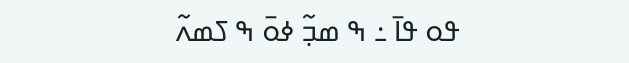ߟߋ ߟߊ߫ ߸ ߒ ߘߏ߲߬ ߦߋ߫ ߒ ߖߘߍ߬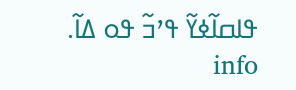ߟߊߛߊ߬ߦߌ߬ ߟߴߏ߬ ߟߋ ߡߊ߬. info